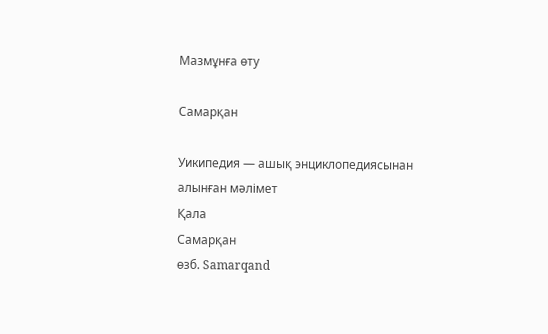Мазмұнға өту

Самарқан

Уикипедия — ашық энциклопедиясынан алынған мәлімет
Қала
Самарқан
өзб. Samarqand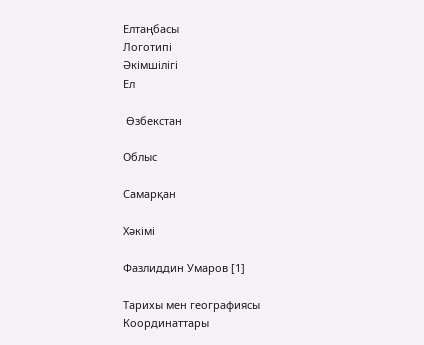Елтаңбасы
Логотипі
Әкімшілігі
Ел

 Өзбекстан

Облыс

Самарқан

Хәкімі

Фазлиддин Умаров [1]

Тарихы мен географиясы
Координаттары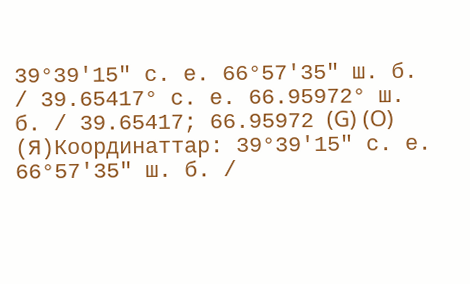39°39′15″ с. е. 66°57′35″ ш. б. / 39.65417° с. е. 66.95972° ш. б. / 39.65417; 66.95972 (G) (O) (Я)Координаттар: 39°39′15″ с. е. 66°57′35″ ш. б. /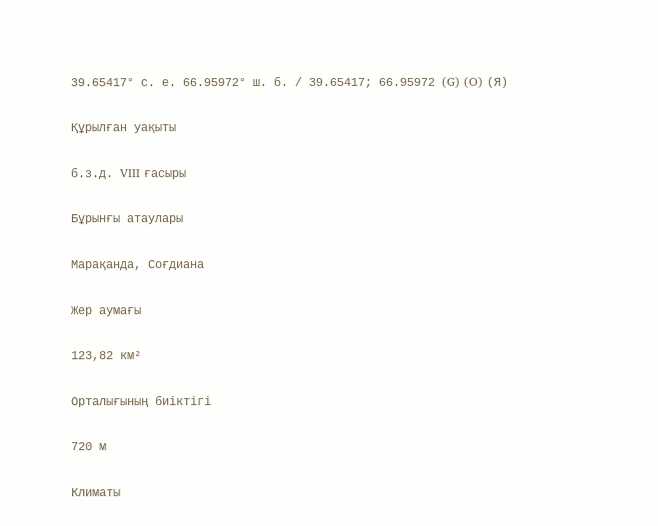39.65417° с. е. 66.95972° ш. б. / 39.65417; 66.95972 (G) (O) (Я)

Құрылған уақыты

б.з.д. VIII ғасыры

Бұрынғы атаулары

Марақанда, Соғдиана

Жер аумағы

123,82 км²

Орталығының биiктігі

720 м

Климаты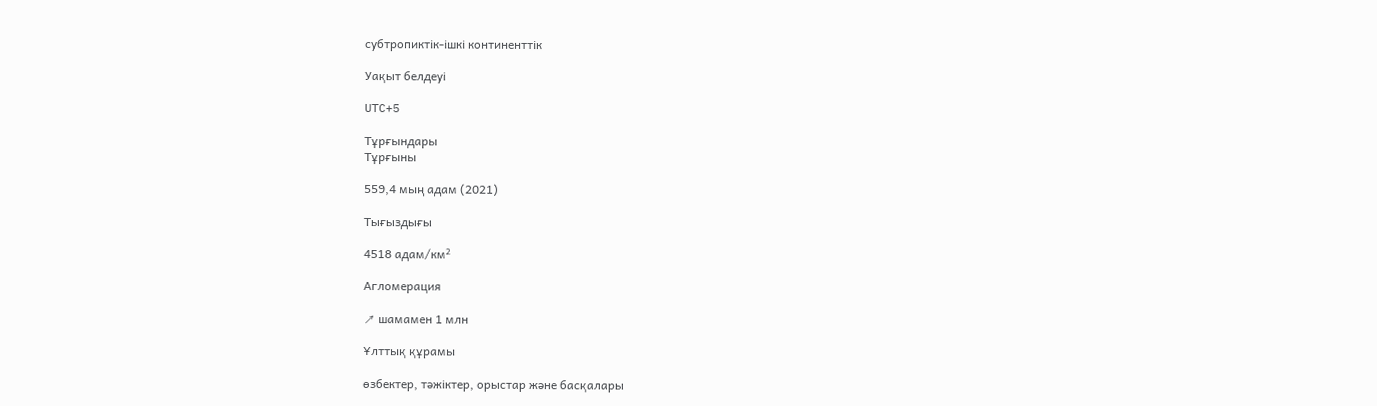субтропиктік-ішкі континенттік

Уақыт белдеуі

UTC+5

Тұрғындары
Тұрғыны

559,4 мың адам (2021)

Тығыздығы

4518 адам/км²

Агломерация

↗ шамамен 1 млн

Ұлттық құрамы

өзбектер, тәжіктер, орыстар және басқалары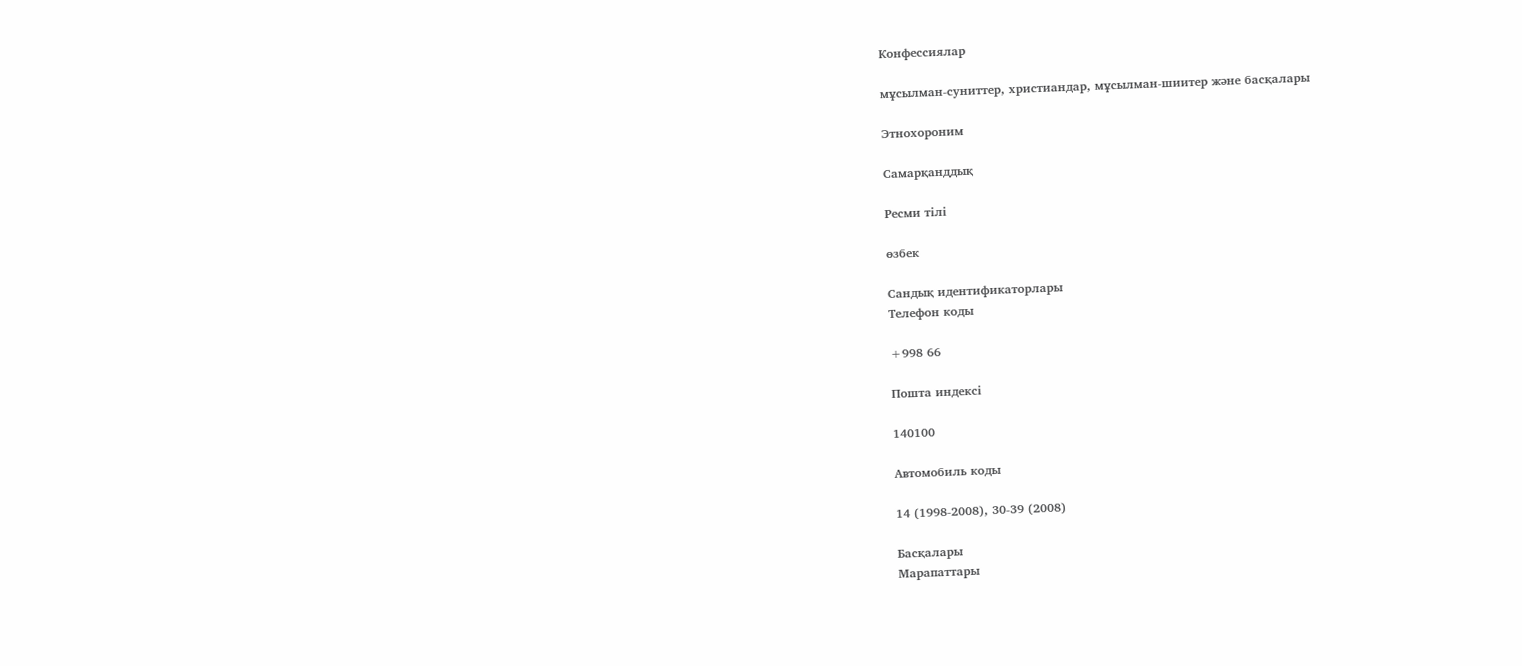Конфессиялар

мұсылман-суниттер, христиандар, мұсылман-шиитер және басқалары

Этнохороним

Самарқанддық

Ресми тілі

өзбек

Сандық идентификаторлары
Телефон коды

+998 66

Пошта индексі

140100

Автомобиль коды

14 (1998-2008), 30-39 (2008)

Басқалары
Марапаттары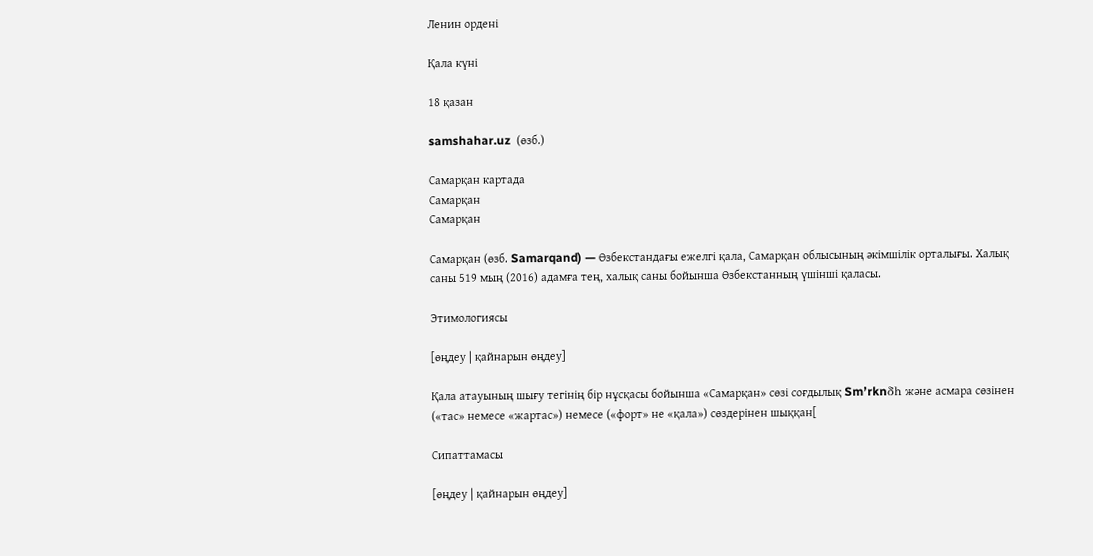Ленин ордені

Қала күні

18 қазан

samshahar.uz  (өзб.)

Самарқан картада
Самарқан
Самарқан

Самарқан (өзб. Samarqand) — Өзбекстандағы ежелгі қала, Самарқан облысының әкімшілік орталығы. Халық саны 519 мың (2016) адамға тең, халық саны бойынша Өзбекстанның үшінші қаласы.

Этимологиясы

[өңдеу | қайнарын өңдеу]

Қала атауының шығу тегінің бір нұсқасы бойынша «Самарқан» сөзі соғдылық Smʼrknδh және асмара сөзінен («тас» немесе «жартас») немесе («форт» не «қала») сөздерінен шыққан[

Сипаттамасы

[өңдеу | қайнарын өңдеу]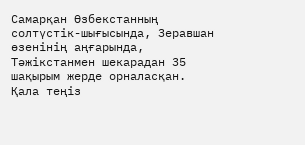Самарқан Өзбекстанның солтүстік-шығысында, Зеравшан өзенінің аңғарында, Тәжікстанмен шекарадан 35 шақырым жерде орналасқан. Қала теңіз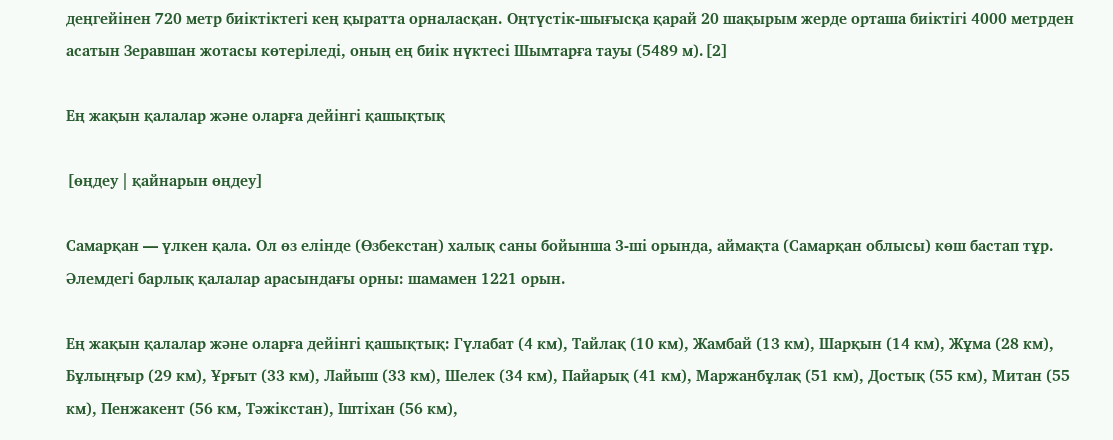деңгейінен 720 метр биіктіктегі кең қыратта орналасқан. Оңтүстік-шығысқа қарай 20 шақырым жерде орташа биіктігі 4000 метрден асатын Зеравшан жотасы көтеріледі, оның ең биік нүктесі Шымтарға тауы (5489 м).[2]

Ең жақын қалалар және оларға дейінгі қашықтық

[өңдеу | қайнарын өңдеу]

Самарқан — үлкен қала. Ол өз елінде (Өзбекстан) халық саны бойынша 3-ші орында, аймақта (Самарқан облысы) көш бастап тұр. Әлемдегі барлық қалалар арасындағы орны: шамамен 1221 орын.

Ең жақын қалалар және оларға дейінгі қашықтық: Гүлабат (4 км), Тайлақ (10 км), Жамбай (13 км), Шарқын (14 км), Жұма (28 км), Бұлыңғыр (29 км), Ұрғыт (33 км), Лайыш (33 км), Шелек (34 км), Пайарық (41 км), Маржанбұлақ (51 км), Достық (55 км), Митан (55 км), Пенжакент (56 км, Тәжікстан), Іштіхан (56 км),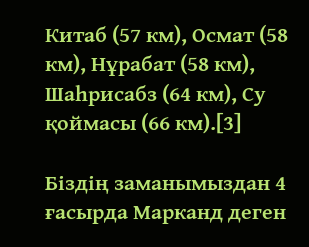Китаб (57 км), Осмат (58 км), Нұрабат (58 км), Шаһрисабз (64 км), Су қоймасы (66 км).[3]

Біздің заманымыздан 4 ғасырда Марканд деген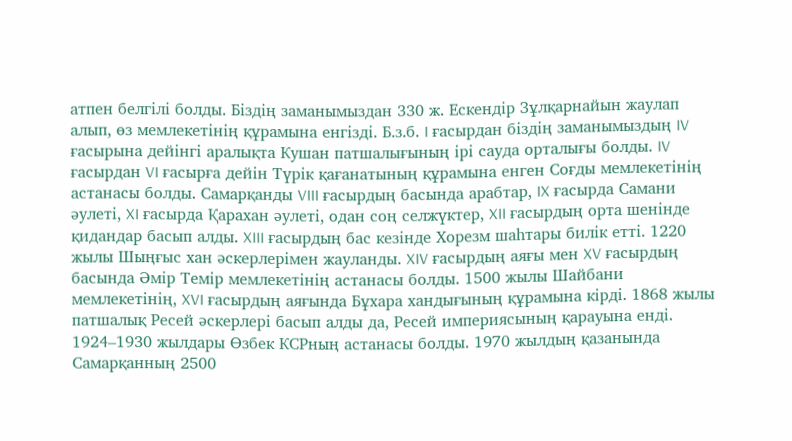атпен белгілі болды. Біздің заманымыздан 330 ж. Ескендір Зұлқарнайын жаулап алып, өз мемлекетінің құрамына енгізді. Б.з.б. I ғасырдан біздің заманымыздың IV ғасырына дейінгі аралықта Кушан патшалығының ірі сауда орталығы болды. IV ғасырдан VI ғасырға дейін Түрік қағанатының құрамына енген Соғды мемлекетінің астанасы болды. Самарқанды VIII ғасырдың басында арабтар, IX ғасырда Самани әулеті, XI ғасырда Қарахан әулеті, одан соң селжүктер, XII ғасырдың орта шенінде қидандар басып алды. XIII ғасырдың бас кезінде Хорезм шаһтары билік етті. 1220 жылы Шыңғыс хан әскерлерімен жауланды. XIV ғасырдың аяғы мен XV ғасырдың басында Әмір Темір мемлекетінің астанасы болды. 1500 жылы Шайбани мемлекетінің, XVI ғасырдың аяғында Бұхара хандығының құрамына кірді. 1868 жылы патшалық Ресей әскерлері басып алды да, Ресей империясының қарауына енді. 1924–1930 жылдары Өзбек КСРның астанасы болды. 1970 жылдың қазанында Самарқанның 2500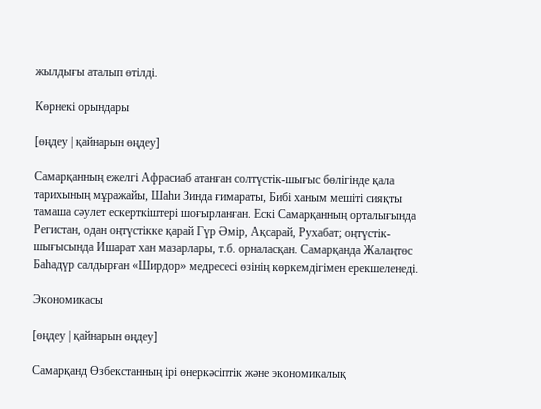жылдығы аталып өтілді.

Көрнекі орындары

[өңдеу | қайнарын өңдеу]

Самарқанның ежелгі Афрасиаб атанған солтүстік-шығыс бөлігінде қала тарихының мұражайы, Шаһи Зинда ғимараты, Бибі ханым мешіті сияқты тамаша сәулет ескерткіштері шоғырланған. Ескі Самарқанның орталығында Регистан, одан оңтүстікке қарай Гүр Әмір, Ақсарай, Рухабат; оңтүстік-шығысында Ишарат хан мазарлары, т.б. орналасқан. Самарқанда Жалаңтөс Баһадүр салдырған «Ширдор» медресесі өзінің көркемдігімен ерекшеленеді.

Экономикасы

[өңдеу | қайнарын өңдеу]

Самарқанд Өзбекстанның ірі өнеркәсіптік және экономикалық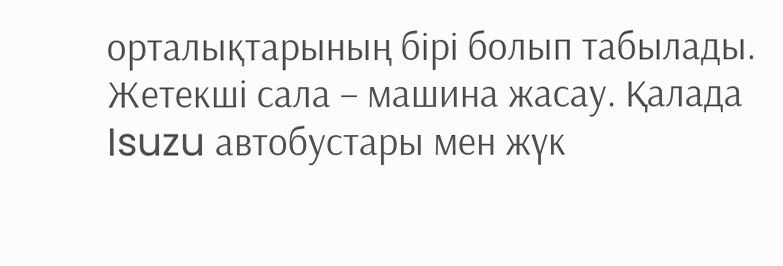орталықтарының бірі болып табылады. Жетекші сала – машина жасау. Қалада Isuzu автобустары мен жүк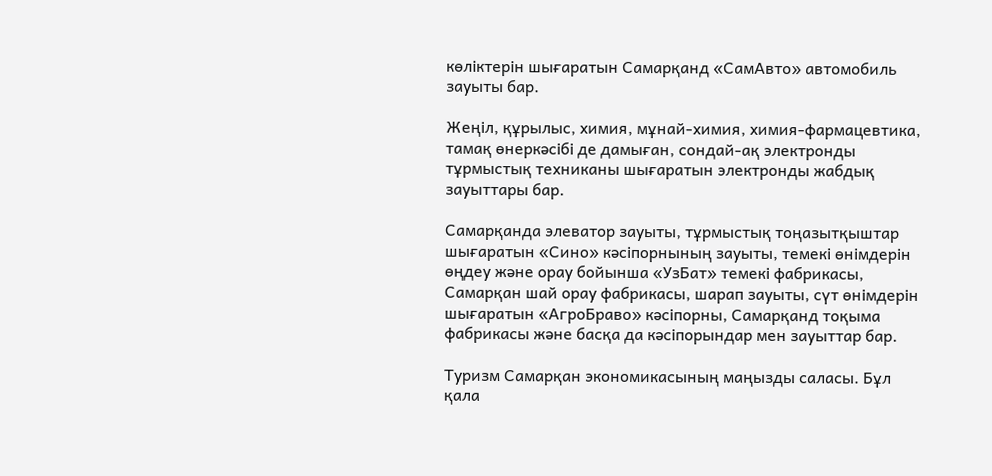көліктерін шығаратын Самарқанд «СамАвто» автомобиль зауыты бар.

Жеңіл, құрылыс, химия, мұнай-химия, химия-фармацевтика, тамақ өнеркәсібі де дамыған, сондай-ақ электронды тұрмыстық техниканы шығаратын электронды жабдық зауыттары бар.

Самарқанда элеватор зауыты, тұрмыстық тоңазытқыштар шығаратын «Сино» кәсіпорнының зауыты, темекі өнімдерін өңдеу және орау бойынша «УзБат» темекі фабрикасы, Самарқан шай орау фабрикасы, шарап зауыты, сүт өнімдерін шығаратын «АгроБраво» кәсіпорны, Самарқанд тоқыма фабрикасы және басқа да кәсіпорындар мен зауыттар бар.

Туризм Самарқан экономикасының маңызды саласы. Бұл қала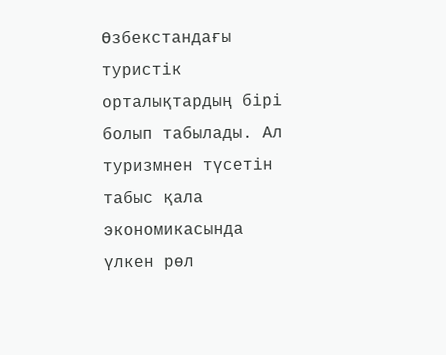Өзбекстандағы туристік орталықтардың бірі болып табылады. Ал туризмнен түсетін табыс қала экономикасында үлкен рөл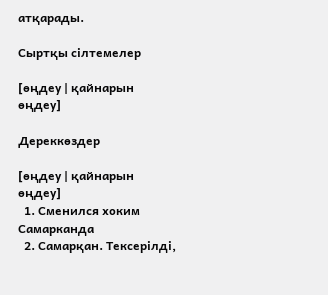атқарады.

Сыртқы сілтемелер

[өңдеу | қайнарын өңдеу]

Дереккөздер

[өңдеу | қайнарын өңдеу]
  1. Сменился хоким Самарканда
  2. Самарқан. Тексерілді,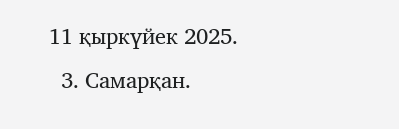11 қыркүйек 2025.
  3. Самарқан.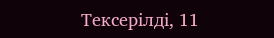Тексерілді, 11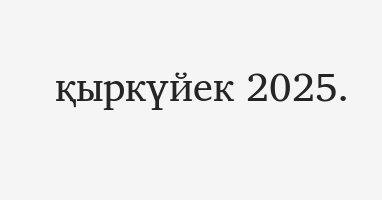қыркүйек 2025.